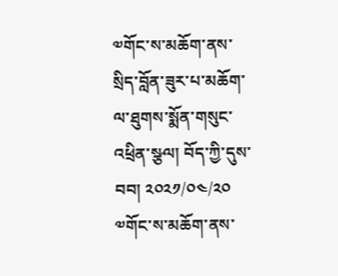༧གོང་ས་མཆོག་ནས་སྲིད་བློན་ཟུར་པ་མཆོག་ལ་ཐུགས་སྨོན་གསུང་འཕྲིན་སྩལ། བོད་ཀྱི་དུས་བབ། ༢༠༢༡/༠༤/༢༠ ༧གོང་ས་མཆོག་ནས་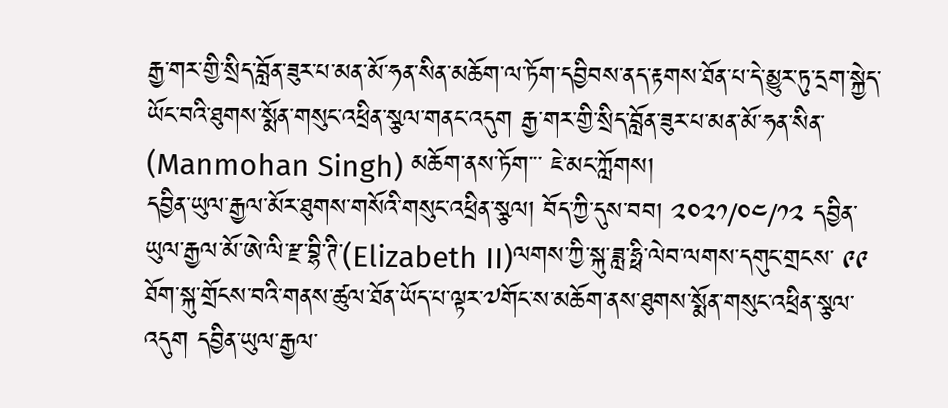རྒྱ་གར་གྱི་སྲིད་བློན་ཟུར་པ་མན་མོ་ཧན་སིན་མཆོག་ལ་ཏོག་དབྱིབས་ནད་རྟགས་ཐོན་པ་དེ་མྱུར་ཏུ་དྲག་སྐྱེད་ཡོང་བའི་ཐུགས་སྨོན་གསུང་འཕྲིན་སྩལ་གནང་འདུག རྒྱ་གར་གྱི་སྲིད་བློན་ཟུར་པ་མན་མོ་ཧན་སིན་ (Manmohan Singh) མཆོག་ནས་ཏོག་་་ ཇེ་མང་ཀློགས།
དབྱིན་ཡུལ་རྒྱལ་མོར་ཐུགས་གསོའི་གསུང་འཕྲིན་སྩལ། བོད་ཀྱི་དུས་བབ། ༢༠༢༡/༠༤/༡༢ དབྱིན་ཡུལ་རྒྱལ་མོ་ཨེ་ལི་རྫ་བྷི་ཊི་(Elizabeth II)ལགས་ཀྱི་སྐུ་ཟླ་ཧྥི་ལེབ་ལགས་དགུང་གྲངས་ ༩༩ ཐོག་སྐུ་གྲོངས་བའི་གནས་ཚུལ་ཐོན་ཡོད་པ་ལྟར་༧གོང་ས་མཆོག་ནས་ཐུགས་སྨོན་གསུང་འཕྲིན་སྩལ་འདུག དབྱིན་ཡུལ་རྒྱལ་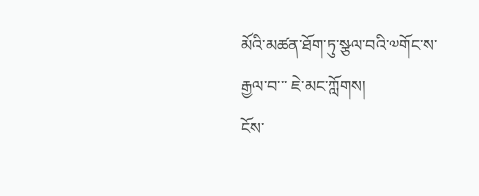མོའི་མཚན་ཐོག་ཏུ་སྩལ་བའི་༧གོང་ས་རྒྱལ་བ་་་ ཇེ་མང་ཀློགས།
ངོས་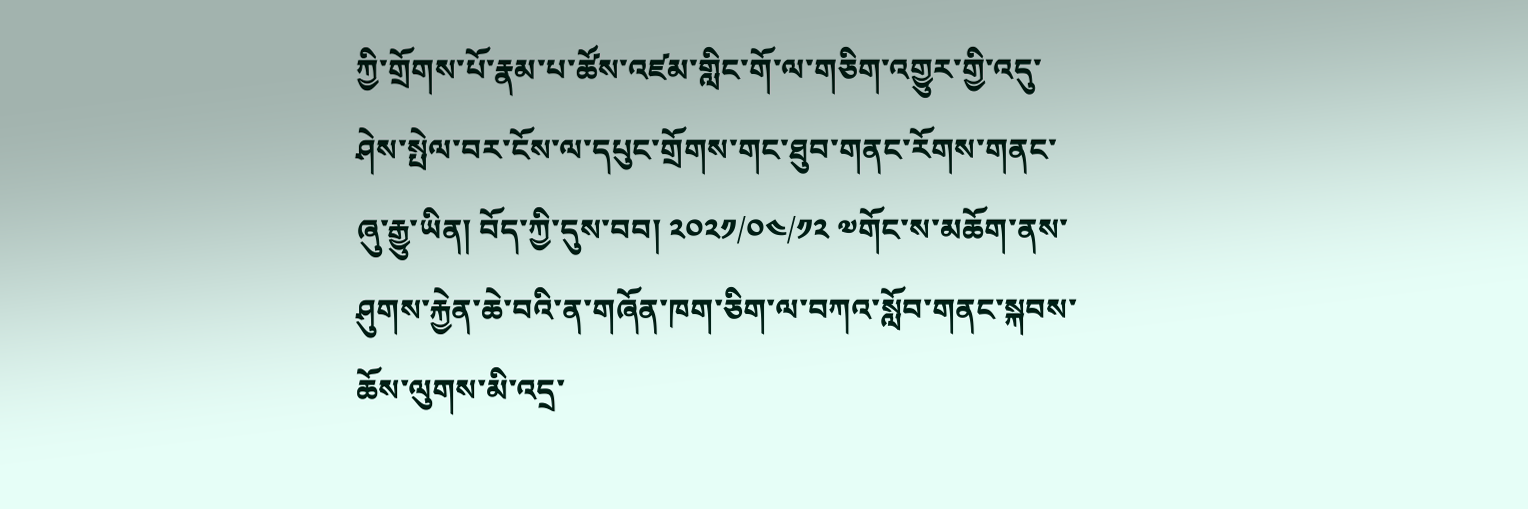ཀྱི་གྲོགས་པོ་རྣམ་པ་ཚོས་འཛམ་གླིང་གོ་ལ་གཅིག་འགྱུར་གྱི་འདུ་ཤེས་སྤེལ་བར་ངོས་ལ་དཔུང་གྲོགས་གང་ཐུབ་གནང་རོགས་གནང་ཞུ་རྒྱུ་ཡིན། བོད་ཀྱི་དུས་བབ། ༢༠༢༡/༠༤/༡༢ ༧གོང་ས་མཆོག་ནས་ཤུགས་རྐྱེན་ཆེ་བའི་ན་གཞོན་ཁག་ཅིག་ལ་བཀའ་སློབ་གནང་སྐབས་ཆོས་ལུགས་མི་འདྲ་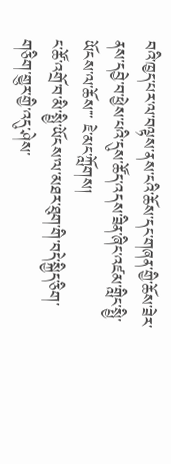བའི་ཁྱད་པར་ལ་བལྟས་ནས་ངའི་ཆོས་དང་གཞན་གྱི་ཆོས་ཟེར་ནས་དབྱེ་བ་ཕྱེས་པའི་དུས་ཚོད་འདས་ཟིན་ཞིང་འཛམ་གླིང་སྤྱི་ཡོངས་ལ་ཆོས་་་ ཇེ་མང་ཀློགས།
ང་ཚོ་འགྲོ་བ་མི་སྤྱི་ཡོངས་ལ་མཐར་ཐུག་གི་བདེ་སྐྱིད་ཅིག་གཅིག་གྱུར་གྱི་འདུ་ཤེས་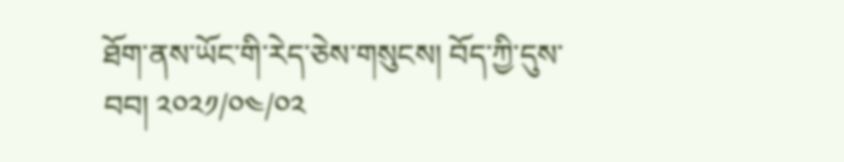ཐོག་ནས་ཡོང་གི་རེད་ཅེས་གསུངས། བོད་ཀྱི་དུས་བབ། ༢༠༢༡/༠༤/༠༢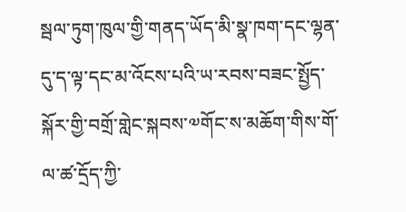སྦལ་ཏུག་ཁུལ་གྱི་གནད་ཡོད་མི་སྣ་ཁག་དང་ལྷན་དུ་ད་ལྟ་དང་མ་འོངས་པའི་ཡ་རབས་བཟང་སྤྱོད་སྐོར་གྱི་བགྲོ་གླེང་སྐབས་༧གོང་ས་མཆོག་གིས་གོ་ལ་ཚ་དྲོད་ཀྱི་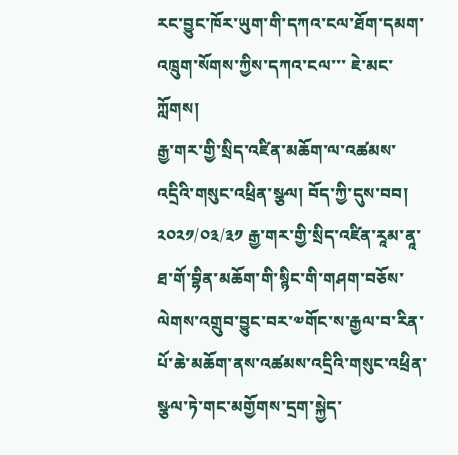རང་བྱུང་ཁོར་ཡུག་གི་དཀའ་ངལ་ཐོག་དམག་འཁྲུག་སོགས་ཀྱིས་དཀའ་ངལ་་་ ཇེ་མང་ཀློགས།
རྒྱ་གར་གྱི་སྲིད་འཛིན་མཆོག་ལ་འཚམས་འདྲིའི་གསུང་འཕྲིན་སྩལ། བོད་ཀྱི་དུས་བབ། ༢༠༢༡/༠༣/༣༡ རྒྱ་གར་གྱི་སྲིད་འཛིན་རཱམ་ནཱ་ཐ་གོ་བྷིན་མཆོག་གི་སྙིང་གི་གཤག་བཅོས་ལེགས་འགྲུབ་བྱུང་བར་༧གོང་ས་རྒྱལ་བ་རིན་པོ་ཆེ་མཆོག་ནས་འཚམས་འདྲིའི་གསུང་འཕྲིན་སྩལ་ཏེ་གང་མགྱོགས་དྲག་སྐྱེད་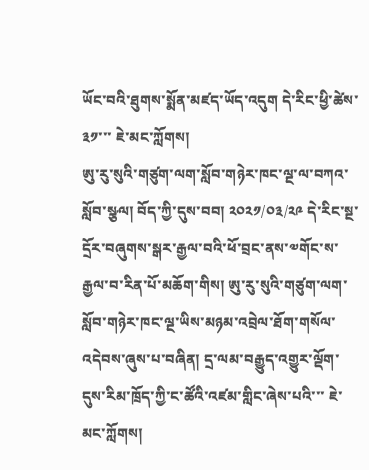ཡོང་བའི་ཐུགས་སྨོན་མཛད་ཡོད་འདུག དེ་རིང་ཕྱི་ཚེས་ ༣༡་་་ ཇེ་མང་ཀློགས།
ཨུ་རུ་སུའི་གཙུག་ལག་སློབ་གཉེར་ཁང་ལྔ་ལ་བཀའ་སློབ་སྩལ། བོད་ཀྱི་དུས་བབ། ༢༠༢༡/༠༣/༢༩ དེ་རིང་སྔ་དྲོར་བཞུགས་སྒར་རྒྱལ་བའི་ཕོ་བྲང་ནས་༧གོང་ས་རྒྱལ་བ་རིན་པོ་མཆོག་གིས། ཨུ་རུ་སུའི་གཙུག་ལག་སློབ་གཉེར་ཁང་ལྔ་ཡིས་མཉམ་འབྲེལ་ཐོག་གསོལ་འདེབས་ཞུས་པ་བཞིན། དྲ་ལམ་བརྒྱུད་འགྱུར་ལྡོག་དུས་རིམ་ཁྲོད་ཀྱི་ང་ཚོའི་འཛམ་གླིང་ཞེས་པའི་་་ ཇེ་མང་ཀློགས།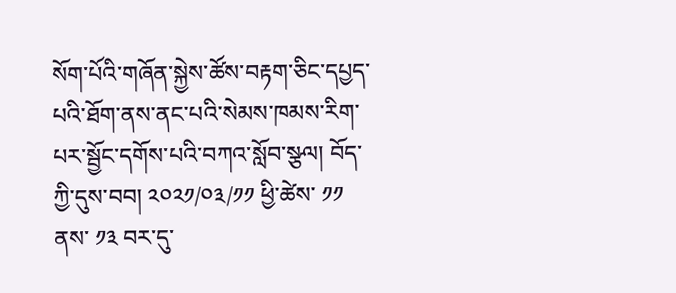སོག་པོའི་གཞོན་སྐྱེས་ཚོས་བརྟག་ཅིང་དཔྱད་པའི་ཐོག་ནས་ནང་པའི་སེམས་ཁམས་རིག་པར་སྦྱོང་དགོས་པའི་བཀའ་སློབ་སྩལ། བོད་ཀྱི་དུས་བབ། ༢༠༢༡/༠༣/༡༡ ཕྱི་ཚེས་ ༡༡ ནས་ ༡༣ བར་དུ་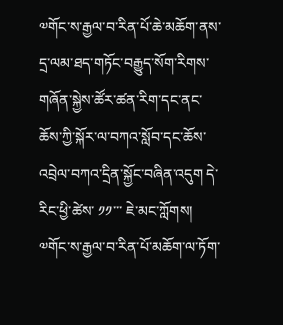༧གོང་ས་རྒྱལ་བ་རིན་པོ་ཆེ་མཆོག་ནས་དྲ་ལམ་ཐད་གཏོང་བརྒྱུད་སོག་རིགས་གཞོན་སྐྱེས་ཚོར་ཚན་རིག་དང་ནང་ཆོས་ཀྱི་སྐོར་ལ་བཀའ་སློབ་དང་ཆོས་འབྲེལ་བཀའ་དྲིན་སྐྱོང་བཞིན་འདུག དེ་རིང་ཕྱི་ཚེས་ ༡༡་་་ ཇེ་མང་ཀློགས།
༧གོང་ས་རྒྱལ་བ་རིན་པོ་མཆོག་ལ་ཏོག་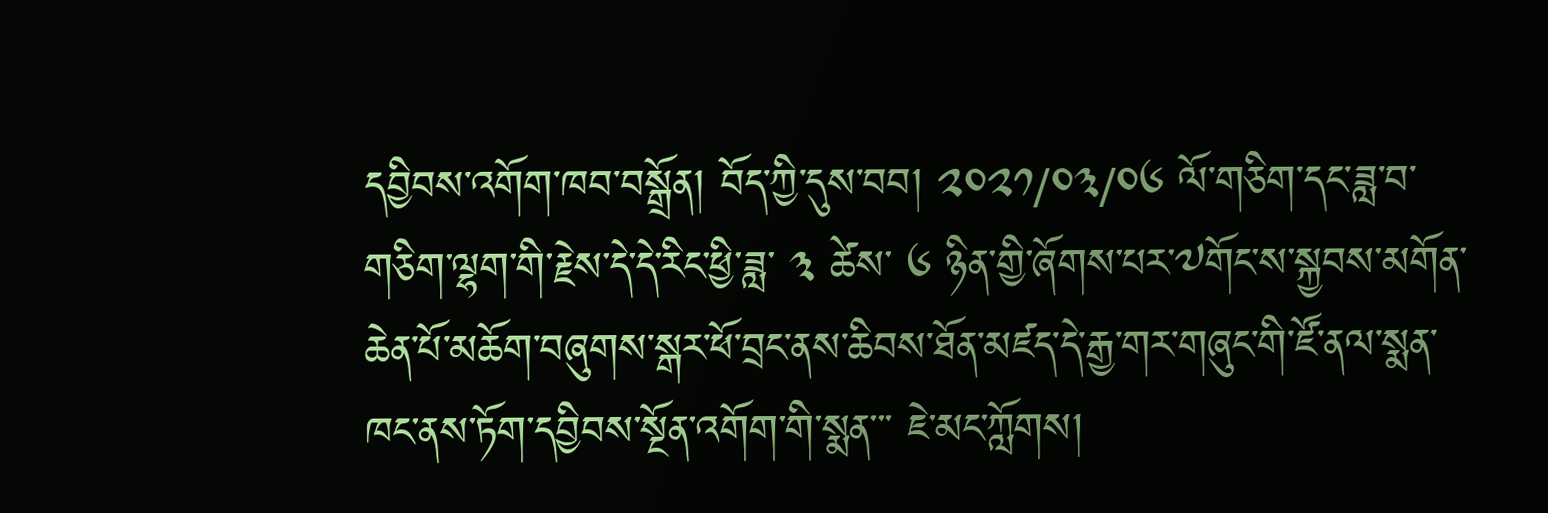དབྱིབས་འགོག་ཁབ་བསྒྲོན། བོད་ཀྱི་དུས་བབ། ༢༠༢༡/༠༣/༠༦ ལོ་གཅིག་དང་ཟླ་བ་གཅིག་ལྷག་གི་རྗེས་དེ་དེ་རིང་ཕྱི་ཟླ་ ༣ ཚེས་ ༦ ཉིན་གྱི་ཞོགས་པར་༧གོང་ས་སྐྱབས་མགོན་ཆེན་པོ་མཆོག་བཞུགས་སྒར་ཕོ་བྲང་ནས་ཆིབས་ཐོན་མཛད་དེ་རྒྱ་གར་གཞུང་གི་ཛོ་ནལ་སྨན་ཁང་ནས་ཏོག་དབྱིབས་སྔོན་འགོག་གི་སྨན་་་ ཇེ་མང་ཀློགས།